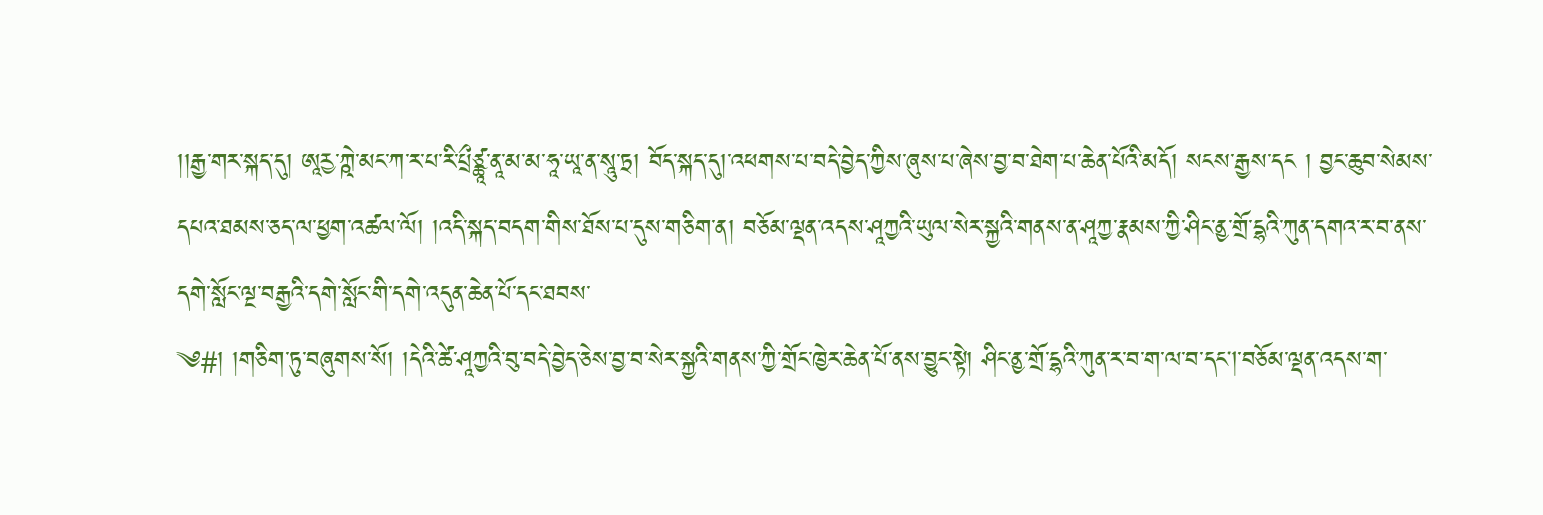།།རྒྱ་གར་སྐད་དུ། ཨཱརྱ་ཀྵེ་མང་ཀ་ར་པ་རི་པྲྀཙྪཱ་ནཱ་མ་མ་ཧཱ་ཡཱ་ན་སཱུ་ཏྲ། བོད་སྐད་དུ།་འཕགས་པ་བདེ་བྱེད་ཀྱིས་ཞུས་པ་ཞེས་བྱ་བ་ཐེག་པ་ཆེན་པོའི་མདོ། སངས་རྒྱས་དང ། བྱང་ཆུབ་སེམས་དཔའ་ཐམས་ཅད་ལ་ཕྱག་འཚལ་ལོ། །འདི་སྐད་བདག་གིས་ཐོས་པ་དུས་གཅིག་ན། བཅོམ་ལྡན་འདས་ཤཱཀྱའི་ཡུལ་སེར་སྐྱའི་གནས་ན་ཤཱཀྱ་རྣམས་ཀྱི་ཤིང་ནྱ་གྲོ་དྷའི་ཀུན་དགའ་ར་བ་ནས་དགེ་སློང་ལྔ་བརྒྱའི་དགེ་སློང་གི་དགེ་འདུན་ཆེན་པོ་དང་ཐབས་
༄#། །གཅིག་ཏུ་བཞུགས་སོ། །དེའི་ཚེ་ཤཱཀྱའི་བུ་བདེ་བྱེད་ཅེས་བྱ་བ་སེར་སྐྱའི་གནས་ཀྱི་གྲོང་ཁྱེར་ཆེན་པོ་ནས་བྱུང་སྟེ། ཤིང་ནྱ་གྲོ་དྷའི་ཀུན་ར་བ་ག་ལ་བ་དང།་བཅོམ་ལྡན་འདས་ག་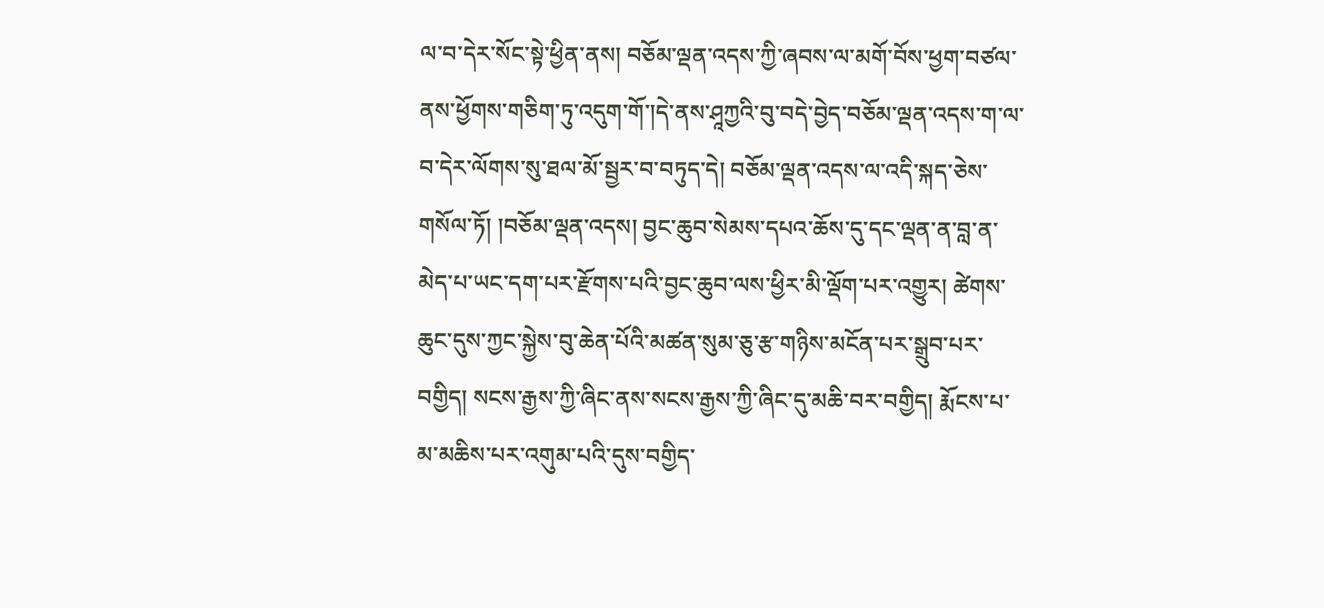ལ་བ་དེར་སོང་སྟེ་ཕྱིན་ནས། བཅོམ་ལྡན་འདས་ཀྱི་ཞབས་ལ་མགོ་བོས་ཕྱག་བཙལ་ནས་ཕྱོགས་གཅིག་ཏུ་འདུག་གོ་།དེ་ནས་ཤཱཀྱའི་བུ་བདེ་བྱེད་བཅོམ་ལྡན་འདས་ག་ལ་བ་དེར་ལོགས་སུ་ཐལ་མོ་སྦྱར་བ་བཏུད་དེ། བཅོམ་ལྡན་འདས་ལ་འདི་སྐད་ཅེས་གསོལ་ཏོ། །བཅོམ་ལྡན་འདས། བྱང་ཆུབ་སེམས་དཔའ་ཆོས་དུ་དང་ལྡན་ན་བླ་ན་མེད་པ་ཡང་དག་པར་རྫོགས་པའི་བྱང་ཆུབ་ལས་ཕྱིར་མི་ལྡོག་པར་འགྱུར། ཚེགས་ཆུང་དུས་ཀྱང་སྐྱེས་བུ་ཆེན་པོའི་མཚན་སུམ་ཅུ་རྩ་གཉིས་མངོན་པར་སྒྲུབ་པར་བགྱིད། སངས་རྒྱས་ཀྱི་ཞིང་ནས་སངས་རྒྱས་ཀྱི་ཞིང་དུ་མཆི་བར་བགྱིད། རྨོངས་པ་མ་མཆིས་པར་འགུམ་པའི་དུས་བགྱིད་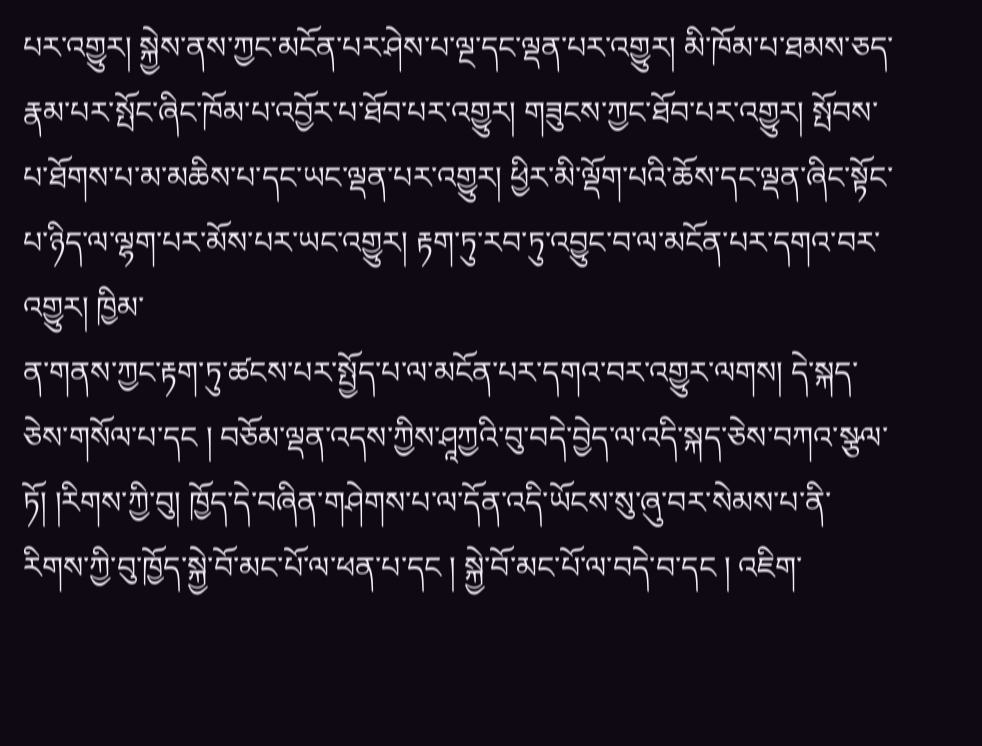པར་འགྱུར། སྐྱེས་ནས་ཀྱང་མངོན་པར་ཤེས་པ་ལྔ་དང་ལྡན་པར་འགྱུར། མི་ཁོམ་པ་ཐམས་ཅད་རྣམ་པར་སྤོང་ཞིང་ཁོམ་པ་འབྱོར་པ་ཐོབ་པར་འགྱུར། གཟུངས་ཀྱང་ཐོབ་པར་འགྱུར། སྤོབས་པ་ཐོགས་པ་མ་མཆིས་པ་དང་ཡང་ལྡན་པར་འགྱུར། ཕྱིར་མི་ལྡོག་པའི་ཆོས་དང་ལྡན་ཞིང་སྟོང་པ་ཉིད་ལ་ལྷག་པར་མོས་པར་ཡང་འགྱུར། རྟག་ཏུ་རབ་ཏུ་འབྱུང་བ་ལ་མངོན་པར་དགའ་བར་འགྱུར། ཁྱིམ་
ན་གནས་ཀྱང་རྟག་ཏུ་ཚངས་པར་སྤྱོད་པ་ལ་མངོན་པར་དགའ་བར་འགྱུར་ལགས། དེ་སྐད་ཅེས་གསོལ་པ་དང ། བཅོམ་ལྡན་འདས་ཀྱིས་ཤཱཀྱའི་བུ་བདེ་བྱེད་ལ་འདི་སྐད་ཅེས་བཀའ་སྩལ་ཏོ། །རིགས་ཀྱི་བུ། ཁྱོད་དེ་བཞིན་གཤེགས་པ་ལ་དོན་འདི་ཡོངས་སུ་ཞུ་བར་སེམས་པ་ནི་རིགས་ཀྱི་བུ་ཁྱོད་སྐྱེ་བོ་མང་པོ་ལ་ཕན་པ་དང ། སྐྱེ་བོ་མང་པོ་ལ་བདེ་བ་དང ། འཇིག་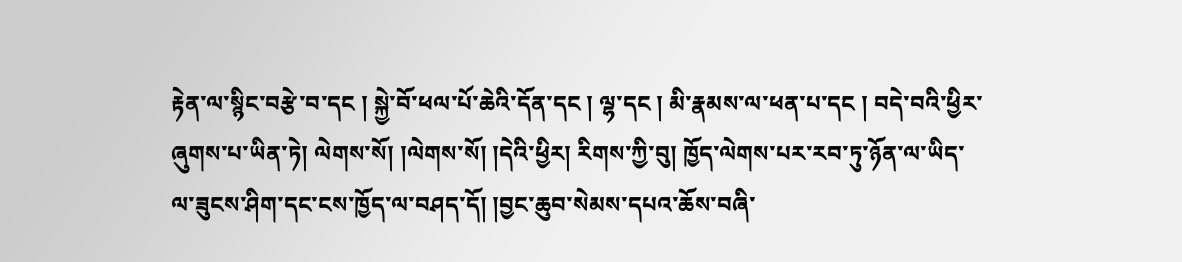རྟེན་ལ་སྙིང་བརྩེ་བ་དང ། སྐྱེ་བོ་ཕལ་པོ་ཆེའི་དོན་དང ། ལྷ་དང ། མི་རྣམས་ལ་ཕན་པ་དང ། བདེ་བའི་ཕྱིར་ཞུགས་པ་ཡིན་ཏེ། ལེགས་སོ། །ལེགས་སོ། །དེའི་ཕྱིར། རིགས་ཀྱི་བུ། ཁྱོད་ལེགས་པར་རབ་ཏུ་ཉོན་ལ་ཡིད་ལ་ཟུངས་ཤིག་དང་ངས་ཁྱོད་ལ་བཤད་དོ། །བྱང་ཆུབ་སེམས་དཔའ་ཆོས་བཞི་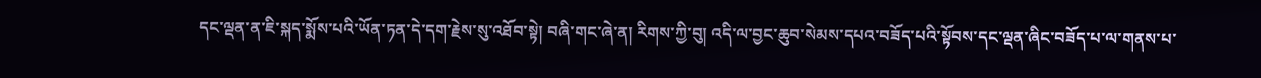དང་ལྡན་ན་ཇི་སྐད་སྨོས་པའི་ཡོན་ཏན་དེ་དག་རྗེས་སུ་འཐོབ་སྟེ། བཞི་གང་ཞེ་ན། རིགས་ཀྱི་བུ། འདི་ལ་བྱང་ཆུབ་སེམས་དཔའ་བཟོད་པའི་སྟོབས་དང་ལྡན་ཞིང་བཟོད་པ་ལ་གནས་པ་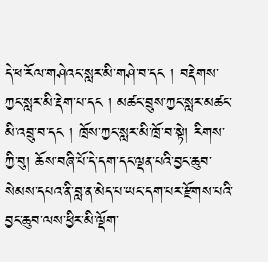དེ་ཕ་རོལ་གཤེའང་སླར་མི་གཤེ་བ་དང ། བརྡེགས་ཀྱང་སླར་མི་རྡེག་པ་དང ། མཚང་བྲུས་ཀྱང་སླར་མཚང་མི་འབྲུ་བ་དང ། ཁྲོས་ཀྱང་སླར་མི་ཁྲོ་བ་སྟེ། རིགས་ཀྱི་བུ། ཆོས་བཞི་པོ་དེ་དག་དང་ལྡན་པའི་བྱང་ཆུབ་སེམས་དཔའ་ནི་བླ་ན་མེད་པ་ཡང་དག་པར་རྫོགས་པའི་བྱང་ཆུབ་ལས་ཕྱིར་མི་ལྡོག་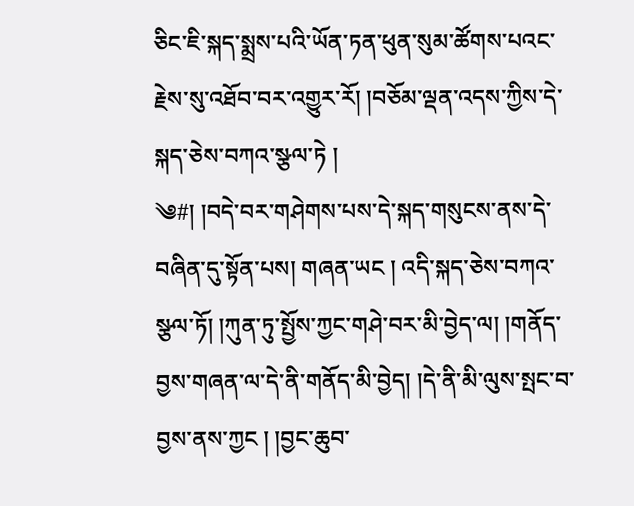ཅིང་ཇི་སྐད་སྨྲས་པའི་ཡོན་ཏན་ཕུན་སུམ་ཚོགས་པའང་རྗེས་སུ་འཐོབ་བར་འགྱུར་རོ། །བཅོམ་ལྡན་འདས་ཀྱིས་དེ་སྐད་ཅེས་བཀའ་སྩལ་ཏེ །
༄#། །བདེ་བར་གཤེགས་པས་དེ་སྐད་གསུངས་ནས་དེ་བཞིན་དུ་སྟོན་པས། གཞན་ཡང ། འདི་སྐད་ཅེས་བཀའ་སྩལ་ཏོ། །ཀུན་ཏུ་སྤྱོས་ཀྱང་གཤེ་བར་མི་བྱེད་ལ། །གནོད་བྱས་གཞན་ལ་དེ་ནི་གནོད་མི་བྱེད། །དེ་ནི་མི་ལུས་སྤང་བ་བྱས་ནས་ཀྱང ། །བྱང་ཆུབ་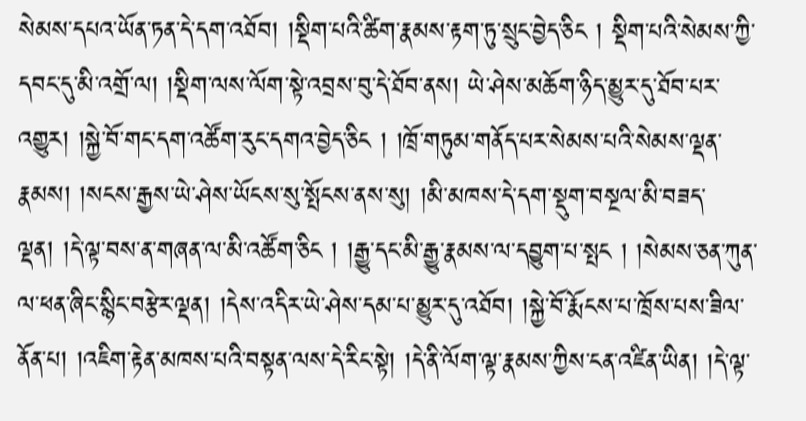སེམས་དཔའ་ཡོན་ཏན་དེ་དག་འཐོབ། །སྡིག་པའི་ཚིག་རྣམས་རྟག་ཏུ་སྲུང་བྱེད་ཅིང ། སྡིག་པའི་སེམས་ཀྱི་དབང་དུ་མི་འགྲོ་ལ། །སྡིག་ལས་ལོག་སྟེ་འབྲས་བུ་དེ་ཐོབ་ནས། ཡེ་ཤེས་མཆོག་ཉིད་མྱུར་དུ་ཐོབ་པར་འགྱུར། །སྐྱེ་བོ་གང་དག་འཚོག་རུང་དགའ་བྱེད་ཅིང ། །ཁྲོ་གཏུམ་གནོད་པར་སེམས་པའི་སེམས་ལྡན་རྣམས། །སངས་རྒྱས་ཡེ་ཤེས་ཡོངས་སུ་སྤོངས་ནས་སུ། །མི་མཁས་དེ་དག་སྡུག་བསྔལ་མི་བཟད་ལྡན། །དེ་ལྟ་བས་ན་གཞན་ལ་མི་འཚོག་ཅིང ། །རྒྱུ་དང་མི་རྒྱུ་རྣམས་ལ་དབྱུག་པ་སྤང ། །སེམས་ཅན་ཀུན་ལ་ཕན་ཞིང་སྙིང་བརྩེར་ལྡན། །དེས་འདིར་ཡེ་ཤེས་དམ་པ་མྱུར་དུ་འཐོབ། །སྐྱེ་བོ་རྨོངས་པ་ཁྲོས་པས་ཟིལ་ནོན་པ། །འཇིག་རྟེན་མཁས་པའི་བསྟན་ལས་དེ་རིང་སྟེ། །དེ་ནི་ལོག་ལྟ་རྣམས་ཀྱིས་ངན་འཛིན་ཡིན། །དེ་ལྟ་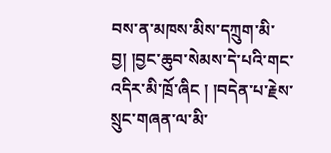བས་ན་མཁས་མིས་དཀྲུག་མི་བྱ། །བྱང་ཆུབ་སེམས་དེ་པའི་གང་འདིར་མི་ཁྲོ་ཞིང ། །བདེན་པ་རྗེས་སྲུང་གཞན་ལ་མི་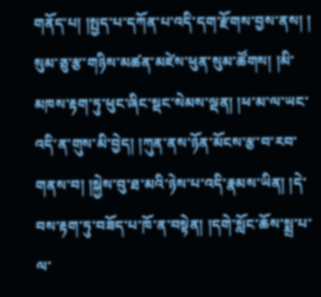གནོད་པ། །སྤྱད་པ་དཀོན་པ་འདི་དག་རྫོགས་བྱས་ནས། །
སུམ་ཅུ་རྩ་གཉིས་མཚན་མཛེས་ཕུན་སུམ་ཚོགས། །མི་མཁས་རྟག་ཏུ་ཕུང་ཞིང་སྡང་སེམས་ལྡན། །ཕ་མ་ལ་ཡང་འདི་ན་གུས་མི་བྱེད། །ཀུན་ནས་ཉོན་མོངས་རྩ་བ་རབ་གནས་བ། །སྐྱེས་བུ་ཐ་མའི་ཉེས་པ་འདི་རྣམས་ཡིན། །དེ་བས་རྟག་ཏུ་བཟོད་པ་ཁོ་ན་བསྟེན། །དགེ་སློང་ཆོས་སྨྲ་པ་ལ་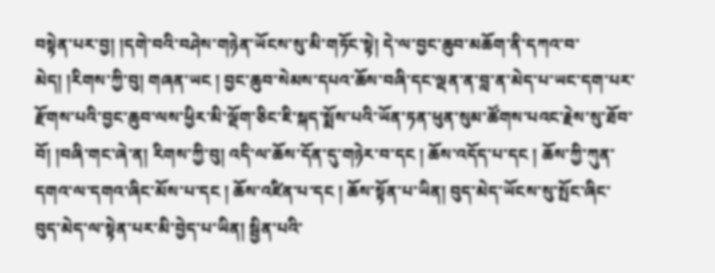བསྟེན་པར་བྱ། །དགེ་བའི་བཤེས་གཉེན་ཡོངས་སུ་མི་གཏོང་སྟེ། དེ་ལ་བྱང་ཆུབ་མཆོག་ནི་དཀའ་བ་མེད། །རིགས་ཀྱི་བུ། གཞན་ཡང ། བྱང་ཆུབ་སེམས་དཔའ་ཆོས་བཞི་དང་ལྡན་ན་བླ་ན་མེད་པ་ཡང་དག་པར་རྫོགས་པའི་བྱང་ཆུབ་ལས་ཕྱིར་མི་ལྡོག་ཅིང་ཇི་སྐད་སྨོས་པའི་ཡོན་ཏན་ཕུན་སུམ་ཚོགས་པའང་རྗེས་སུ་ཐོབ་བོ། །བཞི་གང་ཞེ་ན། རིགས་ཀྱི་བུ། འདི་ལ་ཆོས་དོན་དུ་གཉེར་བ་དང ། ཆོས་འདོད་པ་དང ། ཆོས་ཀྱི་ཀུན་དགའ་ལ་དགའ་ཞིང་མོས་པ་དང ། ཆོས་འཛིན་པ་དང ། ཆོས་སྟོན་པ་ཡིན། བུད་མེད་ཡོངས་སུ་སྤོང་ཞིང་བུད་མེད་ལ་སྟེན་པར་མི་བྱེད་པ་ཡིན། སྦྱིན་པའི་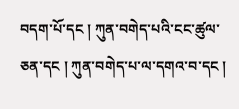བདག་པོ་དང ། ཀུན་བགེད་པའི་ངང་ཚུལ་ཅན་དང ། ཀུན་བགེད་པ་ལ་དགའ་བ་དང །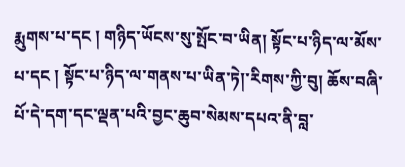རྨུགས་པ་དང ། གཉིད་ཡོངས་སུ་སྤོང་བ་ཡིན། སྟོང་པ་ཉིད་ལ་མོས་པ་དང ། སྟོང་པ་ཉིད་ལ་གནས་པ་ཡིན་ཏེ།་རིགས་ཀྱི་བུ། ཆོས་བཞི་པོ་དེ་དག་དང་ལྡན་པའི་བྱང་ཆུབ་སེམས་དཔའ་ནི་བླ་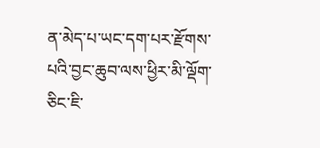ན་མེད་པ་ཡང་དག་པར་རྫོགས་པའི་བྱང་ཆུབ་ལས་ཕྱིར་མི་ལྡོག་ཅིང་ཇི་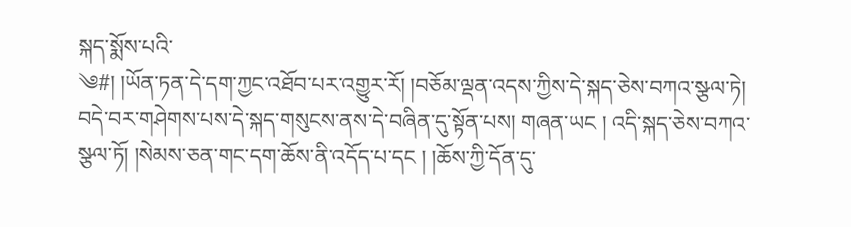སྐད་སྨོས་པའི་
༄#། །ཡོན་ཏན་དེ་དག་ཀྱང་འཐོབ་པར་འགྱུར་རོ། །བཅོམ་ལྡན་འདས་ཀྱིས་དེ་སྐད་ཅེས་བཀའ་སྩལ་ཏེ། བདེ་བར་གཤེགས་པས་དེ་སྐད་གསུངས་ནས་དེ་བཞིན་དུ་སྟོན་པས། གཞན་ཡང ། འདི་སྐད་ཅེས་བཀའ་སྩལ་ཏོ། །སེམས་ཅན་གང་དག་ཆོས་ནི་འདོད་པ་དང ། །ཆོས་ཀྱི་དོན་དུ་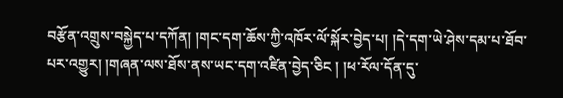བརྩོན་འགྲུས་བསྐྱེད་པ་དཀོན། །གང་དག་ཆོས་ཀྱི་འཁོར་ལོ་སྐོར་བྱེད་པ། །དེ་དག་ཡེ་ཤེས་དམ་པ་ཐོབ་པར་འགྱུར། །གཞན་ལས་ཐོས་ནས་ཡང་དག་འཛིན་བྱེད་ཅིང ། །ཕ་རོལ་དོན་དུ་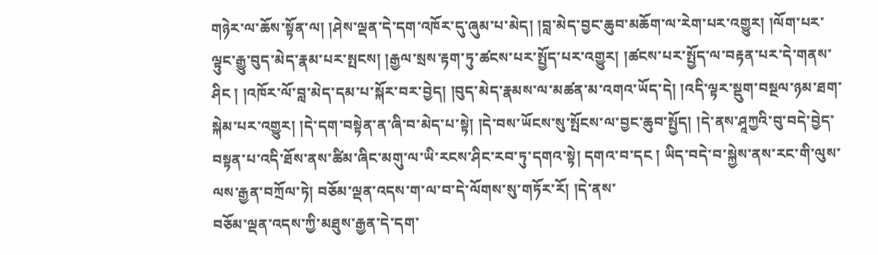གཉེར་ལ་ཆོས་སྟོན་ལ། །ཤེས་ལྡན་དེ་དག་འཁོར་དུ་ཞུམ་པ་མེད། །བླ་མེད་བྱང་ཆུབ་མཆོག་ལ་རེག་པར་འགྱུར། །ལོག་པར་ལྟུང་རྒྱུ་བུད་མེད་རྣམ་པར་སྤངས། །རྒྱལ་སྲས་རྟག་ཏུ་ཚངས་པར་སྤྱོད་པར་འགྱུར། །ཚངས་པར་སྤྱོད་ལ་བརྟན་པར་དེ་གནས་ཤིང ། །འཁོར་ལོ་བླ་མེད་དམ་པ་སྐོར་བར་བྱེད། །བུད་མེད་རྣམས་ལ་མཚན་མ་འགའ་ཡོད་དེ། །འདི་ལྟར་སྡུག་བསྔལ་ཉམ་ཐག་སྐེམ་པར་འགྱུར། །དེ་དག་བསྟེན་ན་ཞི་བ་མེད་པ་སྟེ། །དེ་བས་ཡོངས་སུ་སྤོངས་ལ་བྱང་ཆུབ་སྤྱོད། །དེ་ནས་ཤཱཀྱའི་བུ་བདེ་བྱེད་བསྟན་པ་འདི་ཐོས་ནས་ཚིམ་ཞིང་མགུ་ལ་ཡི་རངས་ཤིང་རབ་ཏུ་དགའ་སྟེ། དགའ་བ་དང ། ཡིད་བདེ་བ་སྐྱེས་ནས་རང་གི་ལུས་ལས་རྒྱན་བཀྲོལ་ཏེ། བཅོམ་ལྡན་འདས་ག་ལ་བ་དེ་ལོགས་སུ་གཏོར་རོ། །དེ་ནས་
བཅོམ་ལྡན་འདས་ཀྱི་མཐུས་རྒྱན་དེ་དག་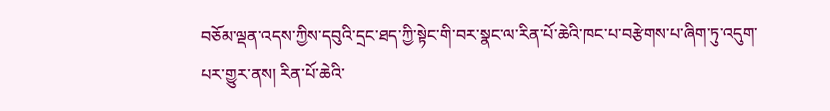བཅོམ་ལྡན་འདས་ཀྱིས་དབུའི་དྲང་ཐད་ཀྱི་སྟེང་གི་བར་སྣང་ལ་རིན་པོ་ཆེའི་ཁང་པ་བརྩེགས་པ་ཞིག་ཏུ་འདུག་པར་གྱུར་ནས། རིན་པོ་ཆེའི་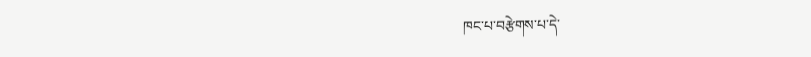ཁང་པ་བརྩེགས་པ་དེ་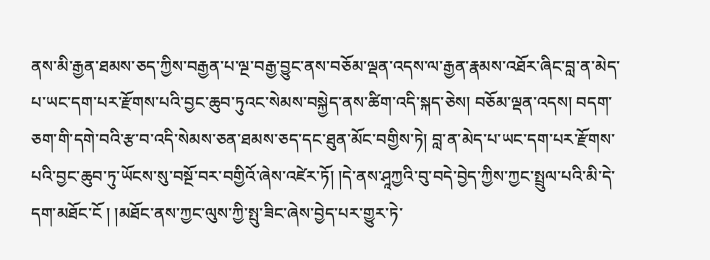ནས་མི་རྒྱན་ཐམས་ཅད་ཀྱིས་བརྒྱན་པ་ལྔ་བརྒྱ་བྱུང་ནས་བཅོམ་ལྡན་འདས་ལ་རྒྱན་རྣམས་འཐོར་ཞིང་བླ་ན་མེད་པ་ཡང་དག་པར་རྫོགས་པའི་བྱང་ཆུབ་ཏུའང་སེམས་བསྐྱེད་ནས་ཚིག་འདི་སྐད་ཅེས། བཅོམ་ལྡན་འདས། བདག་ཅག་གི་དགེ་བའི་རྩ་བ་འདི་སེམས་ཅན་ཐམས་ཅད་དང་ཐུན་མོང་བགྱིས་ཏེ། བླ་ན་མེད་པ་ཡང་དག་པར་རྫོགས་པའི་བྱང་ཆུབ་ཏུ་ཡོངས་སུ་བསྔོ་བར་བགྱིའོ་ཞེས་འཛེར་ཏོ། །དེ་ནས་ཤཱཀྱའི་བུ་བདེ་བྱེད་ཀྱིས་ཀྱང་སྤྲུལ་པའི་མི་དེ་དག་མཐོང་ངོ ། །མཐོང་ནས་ཀྱང་ལུས་ཀྱི་སྤུ་ཟིང་ཞེས་བྱེད་པར་གྱུར་ཏེ་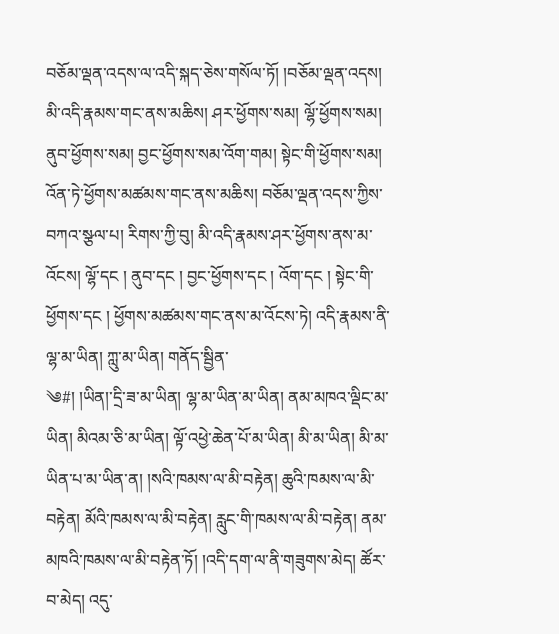བཅོམ་ལྡན་འདས་ལ་འདི་སྐད་ཅེས་གསོལ་ཏོ། །བཅོམ་ལྡན་འདས། མི་འདི་རྣམས་གང་ནས་མཆིས། ཤར་ཕྱོགས་སམ། ལྷོ་ཕྱོགས་སམ། ནུབ་ཕྱོགས་སམ། བྱང་ཕྱོགས་སམ་འོག་གམ། སྟེང་གི་ཕྱོགས་སམ། འོན་ཏེ་ཕྱོགས་མཚམས་གང་ནས་མཆིས། བཅོམ་ལྡན་འདས་ཀྱིས་བཀའ་སྩལ་པ། རིགས་ཀྱི་བུ། མི་འདི་རྣམས་ཤར་ཕྱོགས་ནས་མ་འོངས། ལྷོ་དང ། ནུབ་དང ། བྱང་ཕྱོགས་དང ། འོག་དང ། སྟེང་གི་ཕྱོགས་དང ། ཕྱོགས་མཚམས་གང་ནས་མ་འོངས་ཏེ། འདི་རྣམས་ནི་ལྷ་མ་ཡིན། ཀླུ་མ་ཡིན། གནོད་སྦྱིན་
༄#། །ཡིན།་དྲི་ཟ་མ་ཡིན། ལྷ་མ་ཡིན་མ་ཡིན། ནམ་མཁའ་ལྡིང་མ་ཡིན། མིའམ་ཅི་མ་ཡིན། ལྟོ་འཕྱེ་ཆེན་པོ་མ་ཡིན། མི་མ་ཡིན། མི་མ་ཡིན་པ་མ་ཡིན་ན། །སའི་ཁམས་ལ་མི་བརྟེན། ཆུའི་ཁམས་ལ་མི་བརྟེན། མོའི་ཁམས་ལ་མི་བརྟེན། རླུང་གི་ཁམས་ལ་མི་བརྟེན། ནམ་མཁའི་ཁམས་ལ་མི་བརྟེན་ཏོ། །འདི་དག་ལ་ནི་གཟུགས་མེད། ཚོར་བ་མེད། འདུ་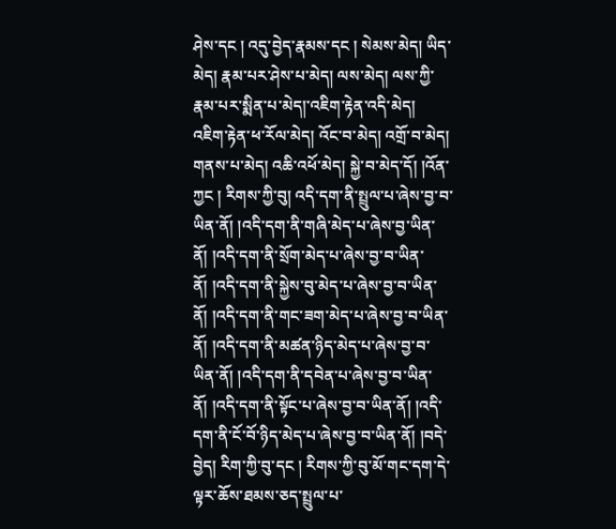ཤེས་དང ། འདུ་བྱེད་རྣམས་དང ། སེམས་མེད། ཡིད་མེད། རྣམ་པར་ཤེས་པ་མེད། ལས་མེད། ལས་ཀྱི་རྣམ་པར་སྨིན་པ་མེད།་འཇིག་རྟེན་འདི་མེད། འཇིག་རྟེན་ཕ་རོལ་མེད། འོང་བ་མེད། འགྲོ་བ་མེད། གནས་པ་མེད། འཆི་འཕོ་མེད། སྐྱེ་བ་མེད་དོ། །འོན་ཀྱང ། རིགས་ཀྱི་བུ། འདི་དག་ནི་སྤྲུལ་པ་ཞེས་བྱ་བ་ཡིན་ནོ། །འདི་དག་ནི་གཞི་མེད་པ་ཞེས་བྱ་ཡིན་ནོ། །འདི་དག་ནི་སྲོག་མེད་པ་ཞེས་བྱ་བ་ཡིན་ནོ། །འདི་དག་ནི་སྐྱེས་བུ་མེད་པ་ཞེས་བྱ་བ་ཡིན་ནོ། །འདི་དག་ནི་གང་ཟག་མེད་པ་ཞེས་བྱ་བ་ཡིན་ནོ། །འདི་དག་ནི་མཚན་ཉིད་མེད་པ་ཞེས་བྱ་བ་ཡིན་ནོ། །འདི་དག་ནི་དབེན་པ་ཞེས་བྱ་བ་ཡིན་ནོ། །འདི་དག་ནི་སྟོང་པ་ཞེས་བྱ་བ་ཡིན་ནོ། །འདི་དག་ནི་ངོ་བོ་ཉིད་མེད་པ་ཞེས་བྱ་བ་ཡིན་ནོ། །བདེ་བྱེད། རིག་ཀྱི་བུ་དང ། རིགས་ཀྱི་བུ་མོ་གང་དག་དེ་ལྟར་ཆོས་ཐམས་ཅད་སྤྲུལ་པ་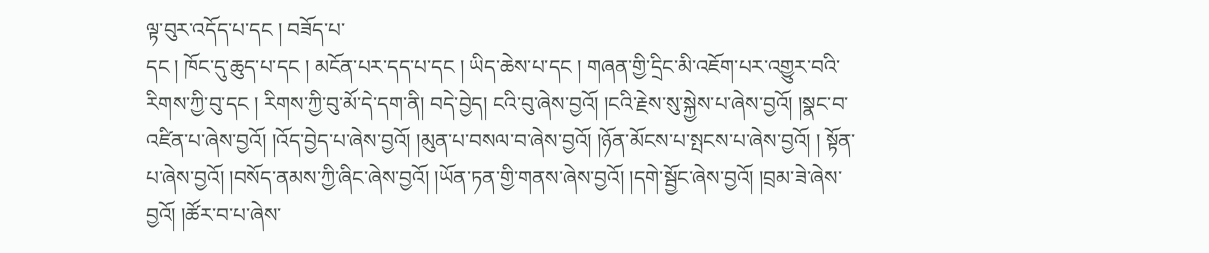ལྟ་བུར་འདོད་པ་དང ། བཟོད་པ་
དང ། ཁོང་དུ་ཆུད་པ་དང ། མངོན་པར་དད་པ་དང ། ཡིད་ཆེས་པ་དང ། གཞན་གྱི་དྲིང་མི་འཇོག་པར་འགྱུར་བའི་རིགས་ཀྱི་བུ་དང ། རིགས་ཀྱི་བུ་མོ་དེ་དག་ནི། བདེ་བྱེད། ངའི་བུ་ཞེས་བྱའོ། །ངའི་རྗེས་སུ་སྐྱེས་པ་ཞེས་བྱའོ། །སྣང་བ་འཛིན་པ་ཞེས་བྱའོ། །འོད་བྱེད་པ་ཞེས་བྱའོ། །མུན་པ་བསལ་བ་ཞེས་བྱའོ། །ཉོན་མོངས་པ་སྤངས་པ་ཞེས་བྱའོ། ། སྟོན་པ་ཞེས་བྱའོ། །བསོད་ནམས་ཀྱི་ཞིང་ཞེས་བྱའོ། །ཡོན་ཏན་གྱི་གནས་ཞེས་བྱའོ། །དགེ་སྦྱོང་ཞེས་བྱའོ། །བྲམ་ཟེ་ཞེས་བྱའོ། །ཚོར་བ་པ་ཞེས་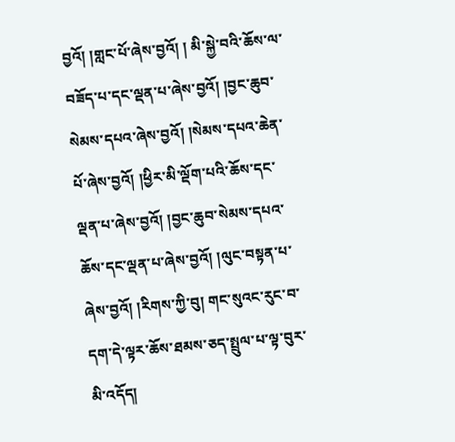བྱའོ། །གླང་པོ་ཞེས་བྱའོ། ། མི་སྐྱེ་བའི་ཆོས་ལ་བཟོད་པ་དང་ལྡན་པ་ཞེས་བྱའོ། །བྱང་ཆུབ་སེམས་དཔའ་ཞེས་བྱའོ། །སེམས་དཔའ་ཆེན་པོ་ཞེས་བྱའོ། །ཕྱིར་མི་ལྡོག་པའི་ཆོས་དང་ལྡན་པ་ཞེས་བྱའོ། །བྱང་ཆུབ་སེམས་དཔའ་ཆོས་དང་ལྡན་པ་ཞེས་བྱའོ། །ལུང་བསྟན་པ་ཞེས་བྱའོ། །རིགས་ཀྱི་བུ། གང་སུའང་རུང་བ་དག་དེ་ལྟར་ཆོས་ཐམས་ཅད་སྤྲུལ་པ་ལྟ་བུར་མི་འདོད།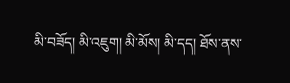མི་བཟོད། མི་འཇུག། མི་མོས། མི་དད། ཐོས་ནས་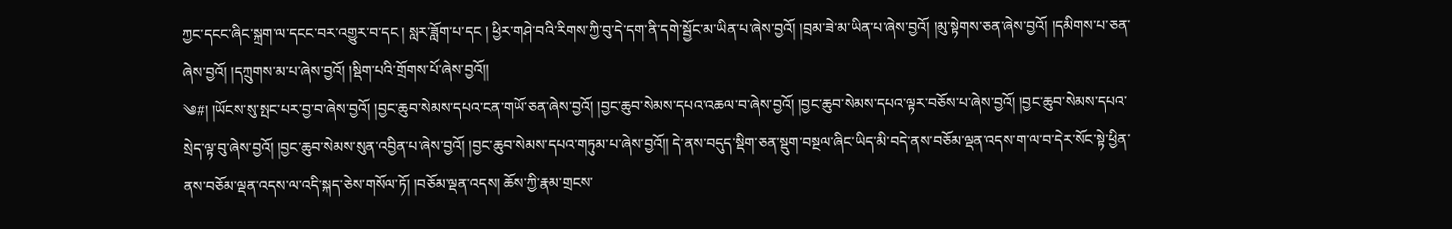ཀྱང་དངང་ཞིང་སྐྲག་ལ་དངང་བར་འགྱུར་བ་དང ། སླར་ཟློག་པ་དང ། ཕྱིར་གཤེ་བའི་རིགས་ཀྱི་བུ་དེ་དག་ནི་དགེ་སྦྱོང་མ་ཡིན་པ་ཞེས་བྱའོ། །བྲམ་ཟེ་མ་ཡིན་པ་ཞེས་བྱའོ། །མུ་སྟེགས་ཅན་ཞེས་བྱའོ། །དམིགས་པ་ཅན་ཞེས་བྱའོ། །དཀྲུགས་མ་པ་ཞེས་བྱའོ། །སྡིག་པའི་གྲོགས་པོ་ཞེས་བྱའོ།།
༄#། །ཡོངས་སུ་སྤང་པར་བྱ་བ་ཞེས་བྱའོ། །བྱང་ཆུབ་སེམས་དཔའ་ངན་གཡོ་ཅན་ཞེས་བྱའོ། །བྱང་ཆུབ་སེམས་དཔའ་འཆལ་བ་ཞེས་བྱའོ། །བྱང་ཆུབ་སེམས་དཔའ་ལྟར་བཅོས་པ་ཞེས་བྱའོ། །བྱང་ཆུབ་སེམས་དཔའ་སྲེད་ལྟ་བུ་ཞེས་བྱའོ། །བྱང་ཆུབ་སེམས་སུན་འབྱིན་པ་ཞེས་བྱའོ། །བྱང་ཆུབ་སེམས་དཔའ་གཏུམ་པ་ཞེས་བྱའོ།། དེ་ནས་བདུད་སྡིག་ཅན་སྡུག་བསྔལ་ཞིང་ཡིད་མི་བདེ་ནས་བཅོམ་ལྡན་འདས་ག་ལ་བ་དེར་སོང་སྟེ་ཕྱིན་ནས་བཅོམ་ལྡན་འདས་ལ་འདི་སྐད་ཅེས་གསོལ་ཏོ། །བཅོམ་ལྡན་འདས། ཆོས་ཀྱི་རྣམ་གྲངས་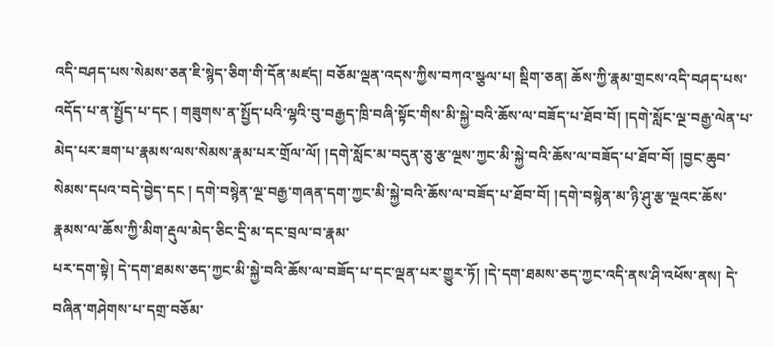འདི་བཤད་པས་སེམས་ཅན་ཇི་སྙེད་ཅིག་གི་དོན་མཛད། བཅོམ་ལྡན་འདས་ཀྱིས་བཀའ་སྩལ་པ། སྡིག་ཅན། ཆོས་ཀྱི་རྣམ་གྲངས་འདི་བཤད་པས་འདོད་པ་ན་སྤྱོད་པ་དང ། གཟུགས་ན་སྤྱོད་པའི་ལྷའི་བུ་བརྒྱད་ཁྲི་བཞི་སྟོང་གིས་མི་སྐྱེ་བའི་ཆོས་ལ་བཟོད་པ་ཐོབ་བོ། །དགེ་སློང་ལྔ་བརྒྱ་ལེན་པ་མེད་པར་ཟག་པ་རྣམས་ལས་སེམས་རྣམ་པར་གྲོལ་ལོ། །དགེ་སློང་མ་བདུན་ཅུ་རྩ་ལྔས་ཀྱང་མི་སྐྱེ་བའི་ཆོས་ལ་བཟོད་པ་ཐོབ་བོ། །བྱང་ཆུབ་སེམས་དཔའ་བདེ་བྱེད་དང ། དགེ་བསྙེན་ལྔ་བརྒྱ་གཞན་དག་ཀྱང་མི་སྐྱེ་བའི་ཆོས་ལ་བཟོད་པ་ཐོབ་བོ། །དགེ་བསྙེན་མ་ཉི་ཤུ་རྩ་ལྔའང་ཆོས་རྣམས་ལ་ཆོས་ཀྱི་མིག་རྡུལ་མེད་ཅིང་དྲི་མ་དང་བྲལ་བ་རྣམ་
པར་དག་སྟེ། དེ་དག་ཐམས་ཅད་ཀྱང་མི་སྐྱེ་བའི་ཆོས་ལ་བཟོད་པ་དང་ལྡན་པར་གྱུར་ཏོ། །དེ་དག་ཐམས་ཅད་ཀྱང་འདི་ནས་ཤི་འཕོས་ནས། དེ་བཞིན་གཤེགས་པ་དགྲ་བཅོམ་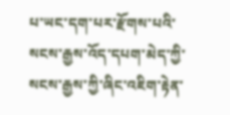པ་ཡང་དག་པར་རྫོགས་པའི་སངས་རྒྱས་འོད་དཔག་མེད་ཀྱི་སངས་རྒྱས་ཀྱི་ཞིང་འཇིག་རྟེན་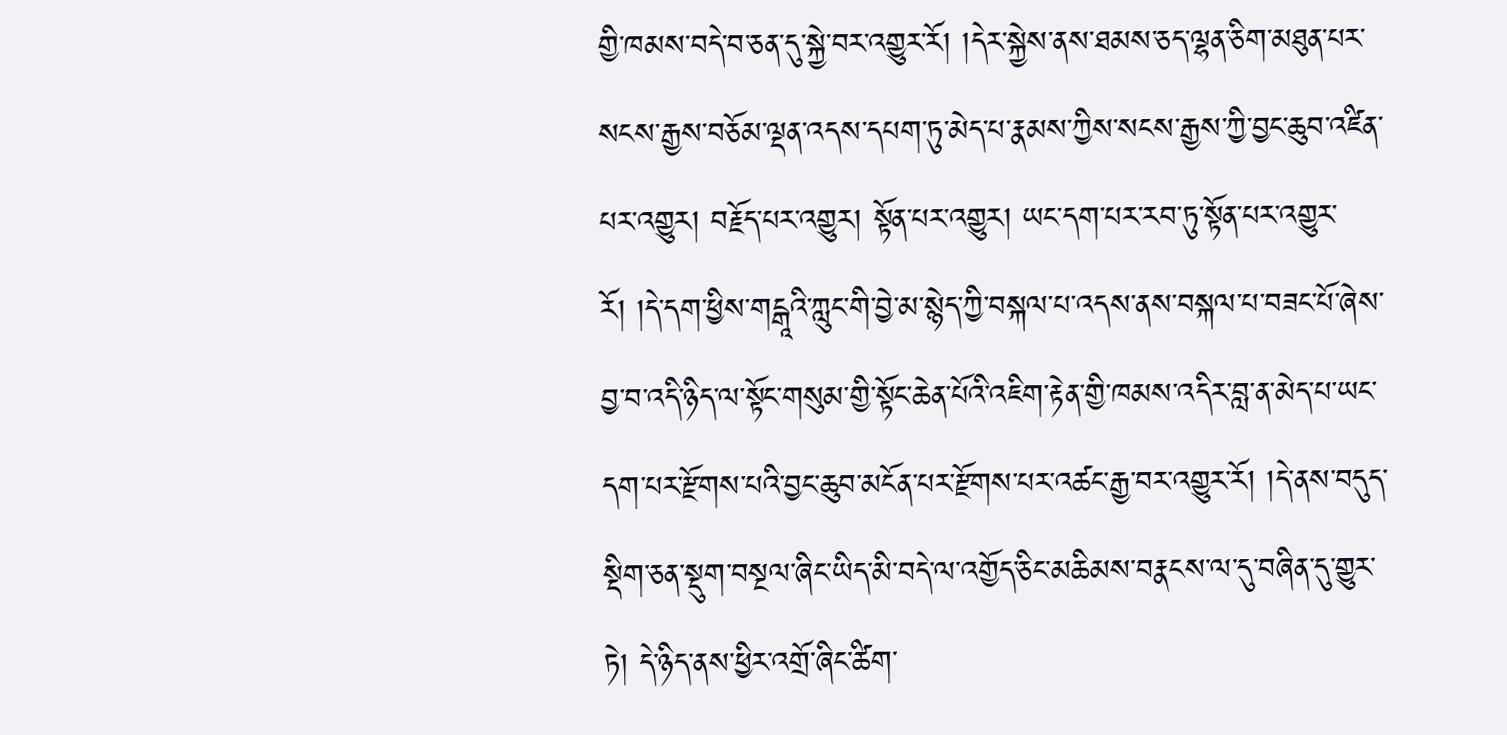གྱི་ཁམས་བདེ་བ་ཅན་དུ་སྐྱེ་བར་འགྱུར་རོ། །དེར་སྐྱེས་ནས་ཐམས་ཅད་ལྷན་ཅིག་མཐུན་པར་སངས་རྒྱས་བཅོམ་ལྡན་འདས་དཔག་ཏུ་མེད་པ་རྣམས་ཀྱིས་སངས་རྒྱས་ཀྱི་བྱང་ཆུབ་འཛིན་པར་འགྱུར། བརྗོད་པར་འགྱུར། སྟོན་པར་འགྱུར། ཡང་དག་པར་རབ་ཏུ་སྟོན་པར་འགྱུར་རོ། །དེ་དག་ཕྱིས་གངྒཱའི་ཀླུང་གི་བྱེ་མ་སྙེད་ཀྱི་བསྐལ་པ་འདས་ནས་བསྐལ་པ་བཟང་པོ་ཞེས་བྱ་བ་འདི་ཉིད་ལ་སྟོང་གསུམ་གྱི་སྟོང་ཆེན་པོའི་འཇིག་རྟེན་གྱི་ཁམས་འདིར་བླ་ན་མེད་པ་ཡང་དག་པར་རྫོགས་པའི་བྱང་ཆུབ་མངོན་པར་རྫོགས་པར་འཚང་རྒྱ་བར་འགྱུར་རོ། །དེ་ནས་བདུད་སྡིག་ཅན་སྡུག་བསྔལ་ཞིང་ཡིད་མི་བདེ་ལ་འགྱོད་ཅིང་མཆིམས་བརྣངས་ལ་དུ་བཞིན་དུ་གྱུར་ཏེ། དེ་ཉིད་ནས་ཕྱིར་འགྲོ་ཞིང་ཚིག་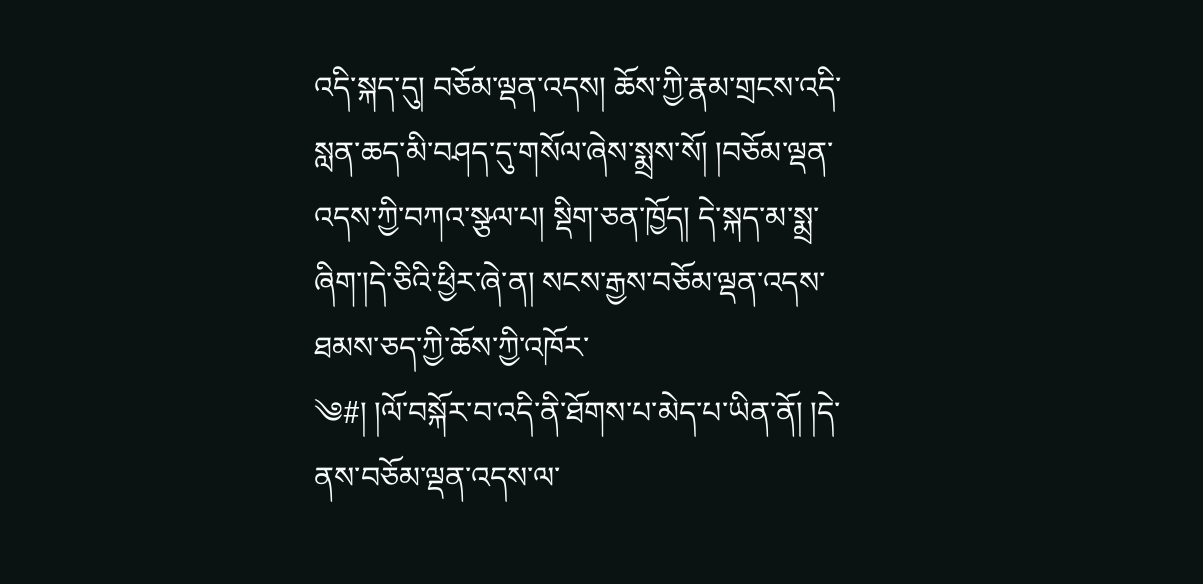འདི་སྐད་དུ། བཅོམ་ལྡན་འདས། ཆོས་ཀྱི་རྣམ་གྲངས་འདི་སླན་ཆད་མི་བཤད་དུ་གསོལ་ཞེས་སྨྲས་སོ། །བཅོམ་ལྡན་འདས་ཀྱི་བཀའ་སྩལ་པ། སྡིག་ཅན་ཁྱོད། དེ་སྐད་མ་སྨྲ་ཞིག་།དེ་ཅིའི་ཕྱིར་ཞེ་ན། སངས་རྒྱས་བཅོམ་ལྡན་འདས་ཐམས་ཅད་ཀྱི་ཆོས་ཀྱི་འཁོར་
༄#། །ལོ་བསྐོར་བ་འདི་ནི་ཐོགས་པ་མེད་པ་ཡིན་ནོ། །དེ་ནས་བཅོམ་ལྡན་འདས་ལ་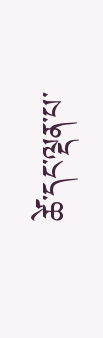ཚེ་དང་ལྡན་པ་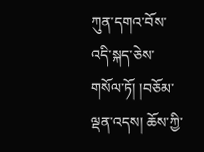ཀུན་དགའ་བོས་འདི་སྐད་ཅེས་གསོལ་ཏོ། །བཅོམ་ལྡན་འདས། ཆོས་ཀྱི་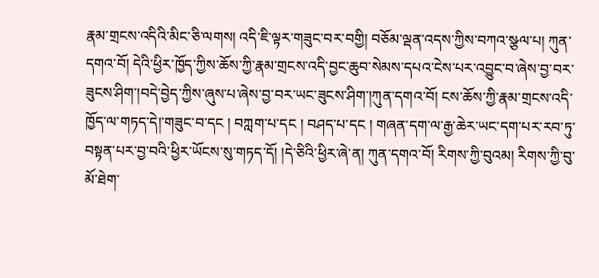རྣམ་གྲངས་འདིའི་མིང་ཅི་ལགས། འདི་ཇི་ལྟར་གཟུང་བར་བགྱི། བཅོམ་ལྡན་འདས་ཀྱིས་བཀའ་སྩལ་པ། ཀུན་དགའ་བོ། དེའི་ཕྱིར་ཁྱོད་ཀྱིས་ཆོས་ཀྱི་རྣམ་གྲངས་འདི་བྱང་ཆུབ་སེམས་དཔའ་ངེས་པར་འབྱུང་བ་ཞེས་བྱ་བར་ཟུངས་ཤིག་།བདེ་བྱེད་ཀྱིས་ཞུས་པ་ཞེས་བྱ་བར་ཡང་ཟུངས་ཤིག་།ཀུན་དགའ་བོ། ངས་ཆོས་ཀྱི་རྣམ་གྲངས་འདི་ཁྱོད་ལ་གཏད་དེ།་གཟུང་བ་དང ། བཀླག་པ་དང ། བཤད་པ་དང ། གཞན་དག་ལ་རྒྱ་ཆེར་ཡང་དག་པར་རབ་ཏུ་བསྟན་པར་བྱ་བའི་ཕྱིར་ཡོངས་སུ་གཏད་དོ། །དེ་ཅིའི་ཕྱིར་ཞེ་ན། ཀུན་དགའ་བོ། རིགས་ཀྱི་བུའམ། རིགས་ཀྱི་བུ་མོ་ཐེག་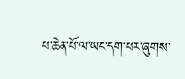པ་ཆེན་པོ་ལ་ཡང་དག་པར་ཞུགས་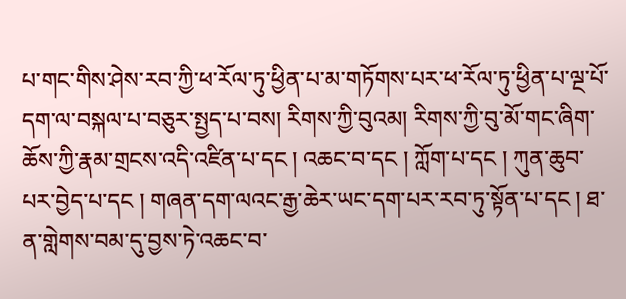པ་གང་གིས་ཤེས་རབ་ཀྱི་ཕ་རོལ་ཏུ་ཕྱིན་པ་མ་གཏོགས་པར་ཕ་རོལ་ཏུ་ཕྱིན་པ་ལྔ་པོ་དག་ལ་བསྐལ་པ་བཅུར་སྤྱད་པ་བས། རིགས་ཀྱི་བུའམ། རིགས་ཀྱི་བུ་མོ་གང་ཞིག་ཆོས་ཀྱི་རྣམ་གྲངས་འདི་འཛིན་པ་དང ། འཆང་བ་དང ། ཀློག་པ་དང ། ཀུན་ཆུབ་པར་བྱེད་པ་དང ། གཞན་དག་ལའང་རྒྱ་ཆེར་ཡང་དག་པར་རབ་ཏུ་སྟོན་པ་དང ། ཐ་ན་གླེགས་བམ་དུ་བྱས་ཏེ་འཆང་བ་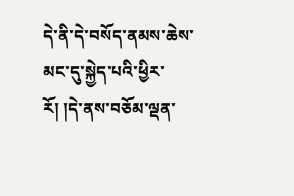དེ་ནི་དེ་བསོད་ནམས་ཆེས་མང་དུ་སྐྱེད་པའི་ཕྱིར་རོ། །དེ་ནས་བཅོམ་ལྡན་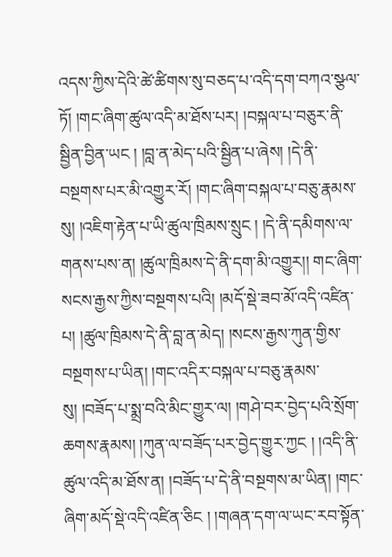འདས་ཀྱིས་དེའི་ཚེ་ཚིགས་སུ་བཅད་པ་འདི་དག་བཀའ་སྩལ་ཏོ། །གང་ཞིག་ཚུལ་འདི་མ་ཐོས་པར། །བསྐལ་པ་བཅུར་ནི་སྦྱིན་བྱིན་ཡང ། །བླ་ན་མེད་པའི་སྦྱིན་པ་ཞེས། །དེ་ནི་བསྔགས་པར་མི་འགྱུར་རོ། །གང་ཞིག་བསྐལ་པ་བཅུ་རྣམས་སུ། །འཇིག་རྟེན་པ་ཡི་ཚུལ་ཁྲིམས་སྲུང ། །དེ་ནི་དམིགས་ལ་གནས་པས་ན། །ཚུལ་ཁྲིམས་དེ་ནི་དག་མི་འགྱུར།། གང་ཞིག་སངས་རྒྱས་ཀྱིས་བསྔགས་པའི། །མདོ་སྡེ་ཟབ་མོ་འདི་འཛིན་པ། །ཚུལ་ཁྲིམས་དེ་ནི་བླ་ན་མེད། །སངས་རྒྱས་ཀུན་གྱིས་བསྔགས་པ་ཡིན། །གང་འདིར་བསྐལ་པ་བཅུ་རྣམས་སུ། །བཟོད་པ་སྨྲ་བའི་མིང་གྱུར་ལ། །གཤེ་བར་བྱེད་པའི་སྲོག་ཆགས་རྣམས། །ཀུན་ལ་བཟོད་པར་བྱེད་གྱུར་ཀྱང ། །འདི་ནི་ཚུལ་འདི་མ་ཐོས་ན། །བཟོད་པ་དེ་ནི་བསྔགས་མ་ཡིན། །གང་ཞིག་མདོ་སྡེ་འདི་འཛིན་ཅིང ། །གཞན་དག་ལ་ཡང་རབ་སྟོན་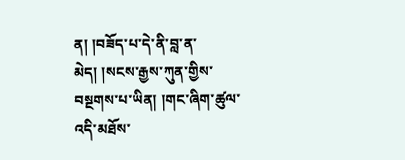ན། །བཟོད་པ་དེ་ནི་བླ་ན་མེད། །སངས་རྒྱས་ཀུན་གྱིས་བསྔགས་པ་ཡིན། །གང་ཞིག་ཚུལ་འདི་མཐོས་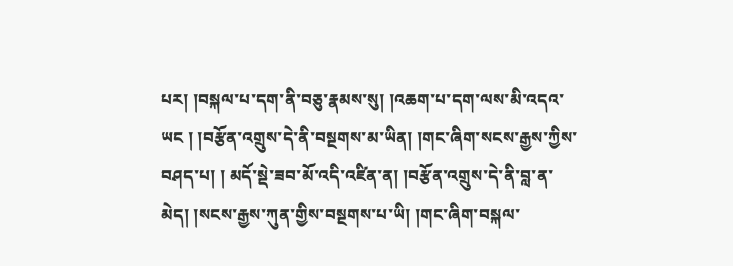པར། །བསྐལ་པ་དག་ནི་བཅུ་རྣམས་སུ། །འཆག་པ་དག་ལས་མི་འདའ་ཡང ། །བརྩོན་འགྲུས་དེ་ནི་བསྔགས་མ་ཡིན། །གང་ཞིག་སངས་རྒྱས་ཀྱིས་བཤད་པ། ། མདོ་སྡེ་ཟབ་མོ་འདི་འཛིན་ན། །བརྩོན་འགྲུས་དེ་ནི་བླ་ན་མེད། །སངས་རྒྱས་ཀུན་གྱིས་བསྔགས་པ་ཡི། །གང་ཞིག་བསྐལ་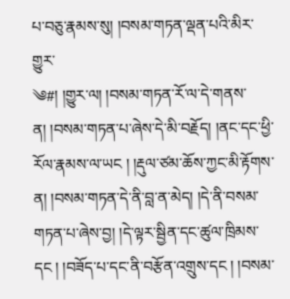པ་བཅུ་རྣམས་སུ། །བསམ་གཏན་ལྡན་པའི་མིར་གྱུར་
༄#། །གྱུར་ལ། །བསམ་གཏན་རོ་ལ་དེ་གནས་ན། །བསམ་གཏན་པ་ཞེས་དེ་མི་བརྗོད། །ནང་དང་ཕྱི་རོལ་རྣམས་ལ་ཡང ། །རྡུལ་ཙམ་ཆོས་ཀྱང་མི་རྟོགས་ན། །བསམ་གཏན་དེ་ནི་བླ་ན་མེད། །དེ་ནི་བསམ་གཏན་པ་ཞེས་བྱ། །དེ་ལྟར་སྦྱིན་དང་ཚུལ་ཁྲིམས་དང ། །བཟོད་པ་དང་ནི་བརྩོན་འགྲུས་དང ། །བསམ་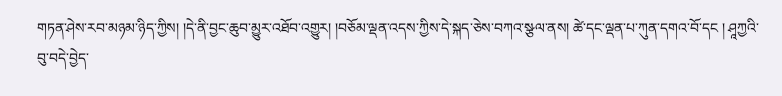གཏན་ཤེས་རབ་མཉམ་ཉིད་ཀྱིས། །དེ་ནི་བྱང་ཆུབ་མྱུར་འཐོབ་འགྱུར། །བཅོམ་ལྡན་འདས་ཀྱིས་དེ་སྐད་ཅེས་བཀའ་སྩལ་ནས། ཚེ་དང་ལྡན་པ་ཀུན་དགའ་བོ་དང ། ཤཱཀྱའི་བུ་བདེ་བྱེད་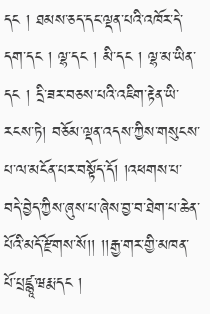དང ། ཐམས་ཅད་དང་ལྡན་པའི་འཁོར་དེ་དག་དང ། ལྷ་དང ། མི་དང ། ལྷ་མ་ཡིན་དང ། དྲི་ཟར་བཅས་པའི་འཇིག་རྟེན་ཡི་རངས་ཏེ། བཅོམ་ལྡན་འདས་ཀྱིས་གསུངས་པ་ལ་མངོན་པར་བསྟོད་དོ། །འཕགས་པ་བདེ་བྱེད་ཀྱིས་ཞུས་པ་ཞེས་བྱ་བ་ཐེག་པ་ཆེན་པོའི་མདོ་རྫོགས་སོ།། །།རྒྱ་གར་གྱི་མཁན་པོ་པྲཛྙཱ་ཝརྨ་དང །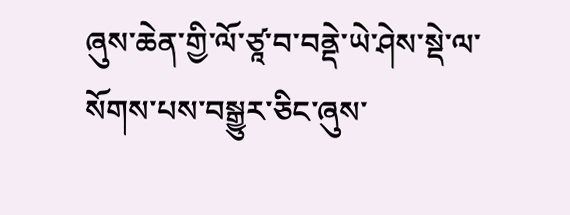ཞུས་ཆེན་གྱི་ལོ་ཙཱ་བ་བནྡེ་ཡེ་ཤེས་སྡེ་ལ་སོགས་པས་བསྒྱུར་ཅིང་ཞུས་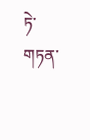ཏེ་གཏན་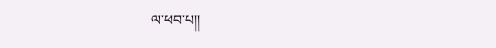ལ་ཕབ་པ།།